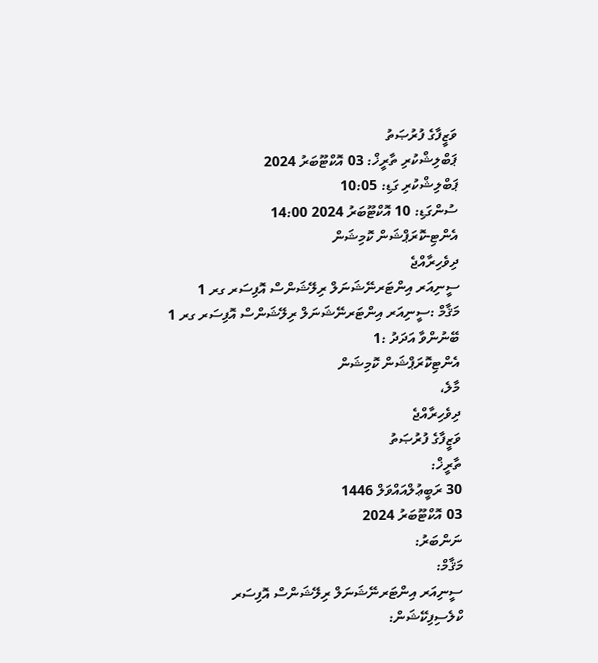ވަޒީފާގެ ފުރުޞަތު
ޕަބްލިޝްކުރި ތާރީޚް: 03 އޮކްޓޫބަރު 2024
ޕަބްލިޝްކުރި ގަޑި: 10:05
ސުންގަޑި: 10 އޮކްޓޫބަރު 2024 14:00
އެންޓި-ކޮރަޕްޝަން ކޮމިޝަން
ދިވެހިރާއްޖެ
ސީނިއަރ އިންޓަރނޭޝަނަލް ރިލޭޝަންސް އޮފިސަރ ގރ 1
މަޤާމް :ސީނިއަރ އިންޓަރނޭޝަނަލް ރިލޭޝަންސް އޮފިސަރ ގރ 1
ބޭނުންވާ އަދަދު :1
އެންޓިކޮރަޕްޝަން ކޮމިޝަން
މާލެ،
ދިވެހިރާއްޖެ
ވަޒީފާގެ ފުރުޞަތު
ތާރީޚް:
30 ރަބީޢުލްއައްވަލް 1446
03 އޮކްޓޫބަރު 2024
ނަންބަރު:
މަޤާމް:
ސީނިއަރ އިންޓަރނޭޝަނަލް ރިލޭޝަންސް އޮފިސަރ
ކްލެސިފިކޭޝަން: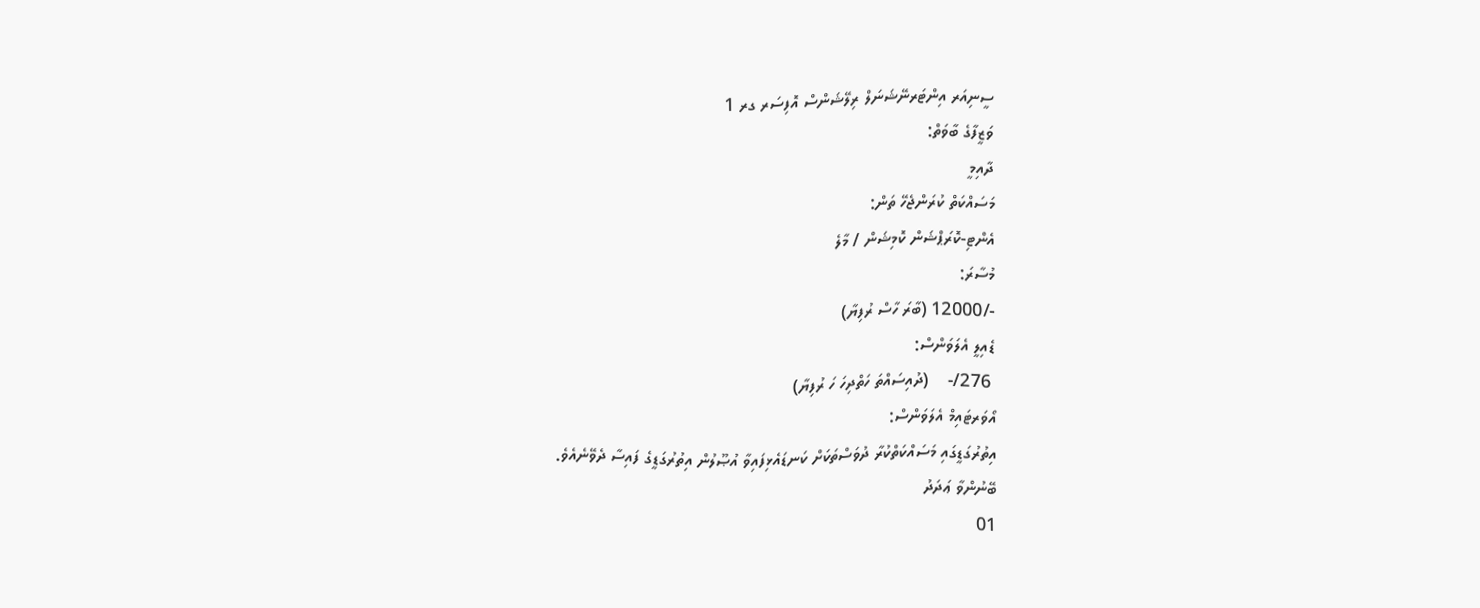ސީނިއަރ އިންޓަރނޭޝަނަލް ރިލޭޝަންސް އޮފިސަރ ގރ 1
ވަޒީފާގެ ބާވަތް:
ދާއިމީ
މަސައްކަތް ކުރަންޖެހޭ ތަން:
އެންޓި-ކޮރަޕްޝަން ކޮމިޝަން / މާލެ
މުސާރަ:
-/12000 (ބާރަ ހާސް ރުފިޔާ)
ޑެއިލީ އެލަވަންސް:
 276/-    (ދުއިސައްތަ ހަތްދިހަ ހަ ރުފިޔާ)
އޯވަރޓައިމް އެލަވަންސް:
އިތުރުގަޑީގައި މަސައްކަތްކުރާ ދުވަސްތަކަށް ކަނޑައެޅިފައިވާ އުޞޫލުން އިތުރުގަޑީގެ ފައިސާ ދެވޭނެއެވެ.
ބޭނުންވާ ޢަދަދު
01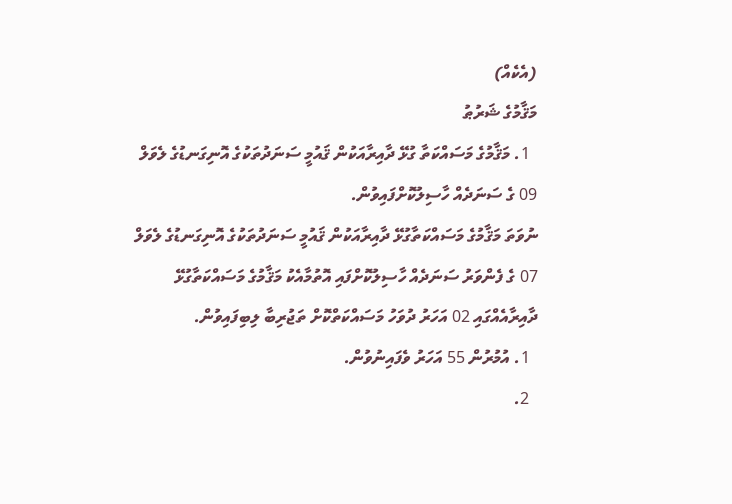(އެކެއް)
މަޤާމުގެ ޝަރުޠު
  1. މަޤާމުގެ މަސައްކަތާ ގުޅޭ ދާއިރާއަކުން ޤައުމީ ސަނަދުތަކުގެ އޮނިގަނޑުގެ ލެވަލް 09 ގެ ސަނަދެއް ހާސިލުކޮށްފައިވުން.
ނުވަތަ މަޤާމުގެ މަސައްކަތާގުޅޭ ދާއިރާއަކުން ޤައުމީ ސަނަދުތަކުގެ އޮނިގަނޑުގެ ލެވަލް 07 ގެ ފެންވަރު ސަނަދެއް ހާސިލުކޮށްފައި އޮތުމާއެކު މަޤާމުގެ މަސައްކަތާގުޅޭ ދާއިރާއެއްގައި 02 އަހަރު ދުވަހު މަސައްކަތްކޮށް ތަޖުރިބާ ލިބިފައިވުން.
  1. އުމުރުން 55 އަހަރު ވެފައިނުވުން.
  2.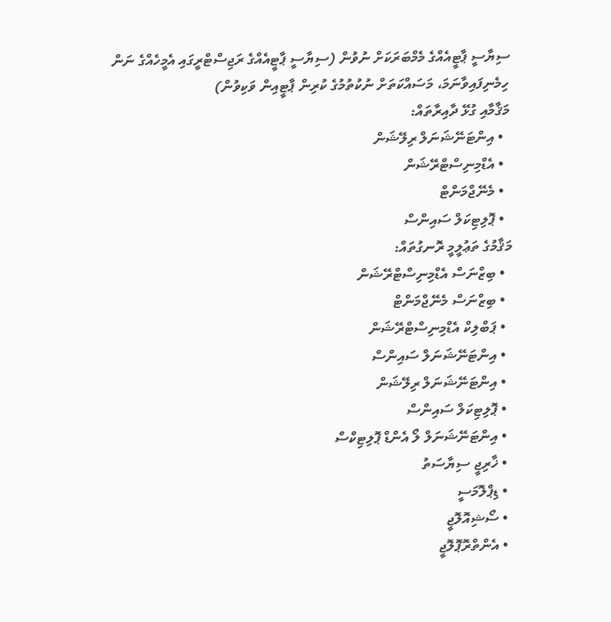ސިޔާސީ ޕާޓީއެއްގެ މެމްބަރަކަށް ނުވުން (ސިޔާސީ ޕާޓީއެއްގެ ރަޖިސްޓްރީގައި އެމީހެއްގެ ނަން ހިމެނިފައިވާނަމަ، މަސައްކަތަށް ނުކުތުމުގެ ކުރިން ޕާޓީއިން ވަކިވުން)
މަޤާމާއި ގުޅޭ ދާއިރާތައް:
  • އިންޓަނޭޝަނަލް ރިލޭޝަން
  • އެޑްމިނިސްޓްރޭޝަން
  • މެނޭޖްމަންޓް
  • ޕޮލިޓިކަލް ސައިންސް
މަޤާމުގެ ތަޢުލީމީ ރޮނގުތައް:
  • ބިޒްނަސް އެޑްމިނިސްޓްރޭޝަން
  • ބިޒްނަސް މެނޭޖްމަންޓް
  • ޕަބްލިކް އެޑްމިނިސްޓްރޭޝަން
  • އިންޓަނޭޝަނަލް ސައިންސް
  • އިންޓަނޭޝަނަލް ރިލޭޝަން
  • ޕޮލިޓިކަލް ސައިންސް
  • އިންޓަނޭޝަނަލް ލޯ އެންޑް ޕޮލިޓިކްސް
  • ޚާރިޖީ ސިޔާސަތު
  • ޑިޕްލޮމަސީ
  • ސޯޝިއޮލޮޖީ
  • އެންތްރޮޕޮލޮޖީ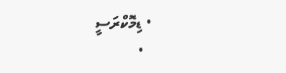• ޑިމޮކްރަސީ
  •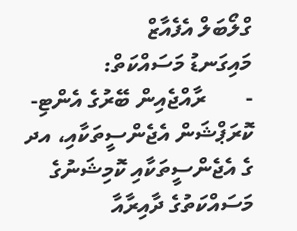ގްލޯބަލް އެފެއާޒް
މައިގަނޑު މަސައްކަތް:
-       ރާއްޖެއިން ބޭރުގެ އެންޓި-ކޮރަޕްޝަން އެޖެންސީތަކާއި، އދ ގެ އެޖެންސީތަކާއި ކޮމިޝަނުގެ މަސައްކަތުގެ ދާއިރާއާ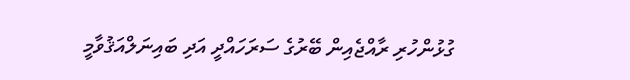ގުޅުންހުރި ރާއްޖެއިން ބޭރުގެ ސަރަހައްދީ އަދި ބައިނަލްއަޤުވާމީ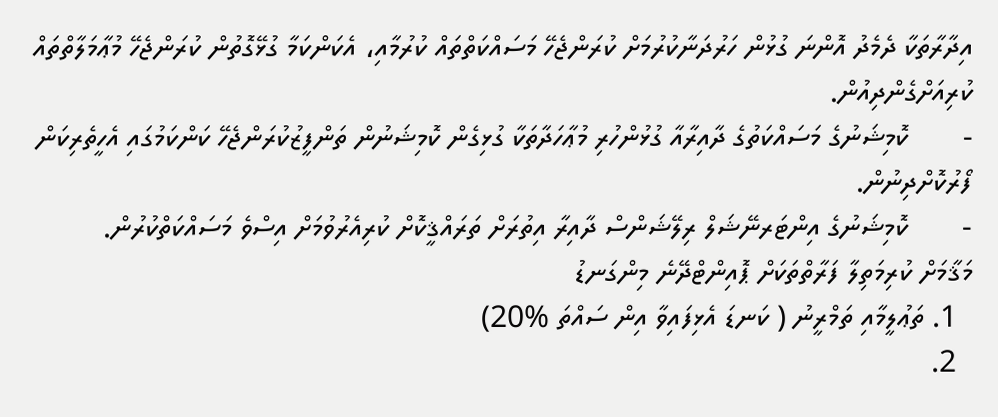އިދާރާތަކާ ދެމެދު އޮންނަ ގުޅުން ހަރުދަނާކުރުމަށް ކުރަންޖެހޭ މަސައްކަތްތައް ކުރުމާއި، އެކަންކަމާ ގުޅޭގޮތުން ކުރަންޖެހޭ މުޢާމަލާތްތައް ކުރިއަށްގެންދިއުން.
-       ކޮމިޝަނުގެ މަސައްކަތުގެ ދާއިރާއާ ގުޅުންހުރި މުޢާހަދާތަކާ ގުޅިގެން ކޮމިޝަނުން ތަންފީޒުކުރަންޖެހޭ ކަންކަމުގައި އެހީތެރިކަން ފޯރުކޮށްދިނުން.
-       ކޮމިޝަނުގެ އިންޓަރނޭޝަލް ރިލޭޝަންސް ދާއިރާ އިތުރަށް ތަރައްޤީކޮށް ކުރިއެރުވުމަށް އިސްވެ މަސައްކަތްކުރުން.
މަޤާމަށް ކުރިމަތިލާ ފަރާތްތަކަށް ޕޮއިންޓްދޭނެ މިންގަނޑު
  1. ތަޢުލީމާއި ތަމްރީނު ( ކަނޑަ އެޅިފައިވާ އިން ސައްތަ %20)
  2.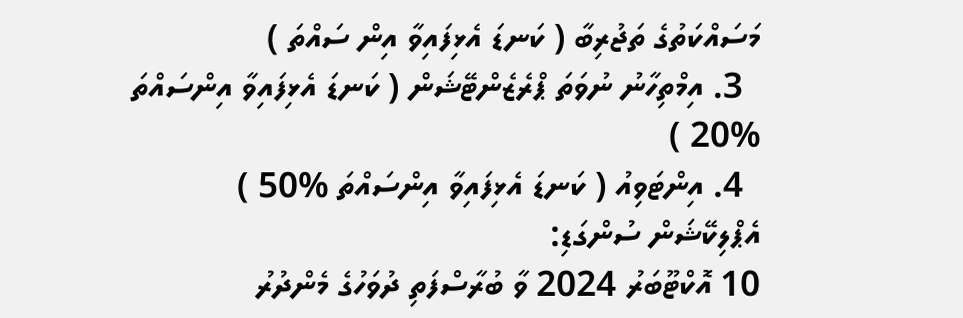މަސައްކަތުގެ ތަޖުރިބާ ( ކަނޑަ އެޅިފައިވާ އިން ސައްތަ )
  3. އިމްތިހާނު ނުވަތަ ޕްރެޒެންޓޭޝަން ( ކަނޑަ އެޅިފައިވާ އިންސައްތަ %20 )
  4. އިންޓަވިއު ( ކަނޑަ އެޅިފައިވާ އިންސައްތަ %50 )
އެޕްލިކޭޝަން ސުންގަޑި:
10 އޮކްޓޫބަރު 2024 ވާ ބުރާސްފަތި ދުވަހުގެ މެންދުރު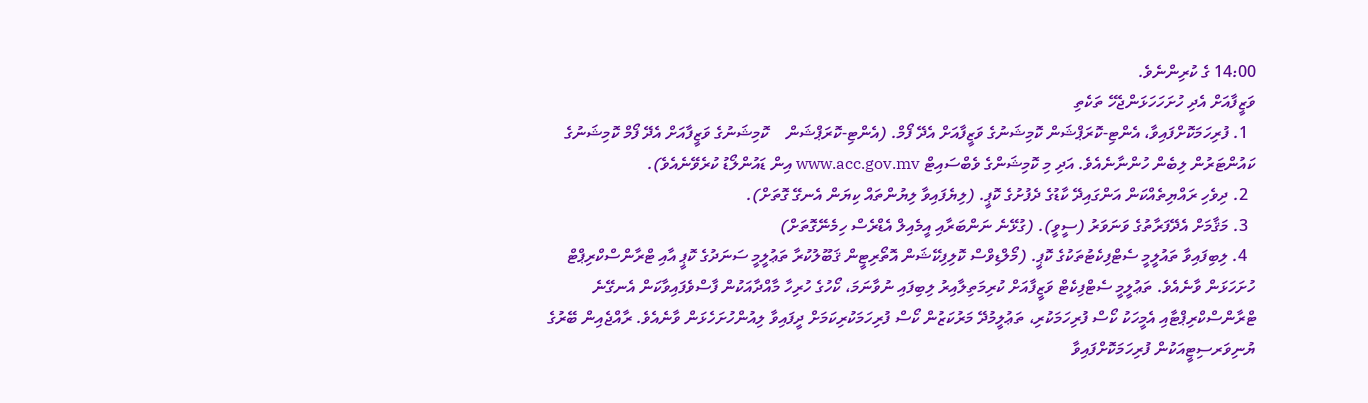14:00 ގެ ކުރިންނެވެ.
ވަޒީފާއަށް އެދި ހުށަހަހަޅަންޖެހޭ ތަކެތި
  1. ފުރިހަމަކޮށްފައިވާ، އެންޓި-ކޮރަޕްޝަން ކޮމިޝަނުގެ ވަޒީފާއަށް އެދޭ ފޯމް. (އެންޓި-ކޮރަޕްޝަން    ކޮމިޝަނުގެ ވަޒީފާއަށް އެދޭ ފޯމް ކޮމިޝަނުގެ ކައުންޓަރުން ލިބެން ހުންނާނެއެވެ. އަދި މި ކޮމިޝަންގެ ވެބްސައިޓް www.acc.gov.mv އިން ޑައުންލޯޑު ކުރެވޭނެއެވެ).
  2. ދިވެހި ރައްޔިތެއްކަން އަންގައިދޭ ކާޑުގެ ދެފުށުގެ ކޮޕީ. (ލިޔެފައިވާ ލިޔުންތައް ކިޔަން އެނގޭ ގޮތަށް).
  3. މަޤާމަށް އެދޭފަރާތުގެ ވަނަވަރު (ސީވީ). (ގުޅޭނެ ނަންބަރާއި އީމެއިލް އެޑްރެސް ހިމެނޭގޮތަށް)
  4. ލިބިފައިވާ ތައުލީމީ ސެޓްފިކެޓުތަކުގެ ކޮޕީ. (މޯލްޑިވްސް ކޮލިފިކޭޝަން އޮތޯރިޓީން ޤަބޫލުކުރާ ތަޢުލީމީ ސަނަދުގެ ކޮޕީ އާއި ޓްރާންސްކްރިޕްޓް ހުށަހަޅަން ވާނެއެވެ. ތަޢުލީމީ ސެޓްފިކެޓް ވަޒީފާއަށް ކުރިމަތިލާއިރު ލިބިފައި ނުވާނަމަ، ކޯހުގެ ހުރިހާ މާއްދާއަކުން ފާސްވެފައިވާކަން އެނގޭނެ ޓްރާންސްކްރިޕްޓާއި އެމީހަކު ކޯސް ފުރިހަމަކުރި، ތަޢުލީމުދޭ މަރުކަޒުން ކޯސް ފުރިހަމަކުރިކަމަށް ދީފައިވާ ލިއުންހުށަހެޅަން ވާނެއެވެ. ރާއްޖެއިން ބޭރުގެ ޔުނިވަރސިޓީއަކުން ފުރިހަމަކޮށްފައިވާ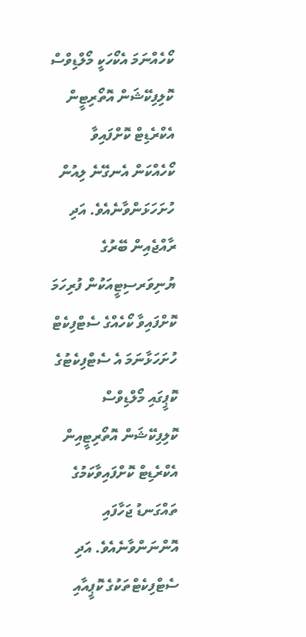ކޯހެއްނަމަ އެކޯހަކީ މޯލްޑިވްސް ކޮލިފިކޭޝަން އޮތޯރިޓީން އެކްރެޑިޓް ކޮށްފައިވާ ކޯހެއްކަން އެނގޭނެ ލިއުން ހުށަހަޅަންވާނެއެވެ. އަދި ރާއްޖެއިން ބޭރުގެ ޔުނިވަރސިޓީއަކުން ފުރިހަމަ ކޮށްފައިވާ ކޯހެއްގެ ސެޓްފިކެޓް ހުށަހަޅާނަމަ އެ ސެޓްފިކެޓުގެ ކޮޕީގައި މޯލްޑިވްސް ކޮލިފިކޭޝަން އޮތޯރިޓީއިން އެކްރެޑިޓް ކޮށްފައިވާކަމުގެ ތައްގަނޑު ޖަހާފައި އޮންނަންވާނެއެވެ. އަދި ސެޓްފިކެޓްތަކުގެ ކޮޕީއާއި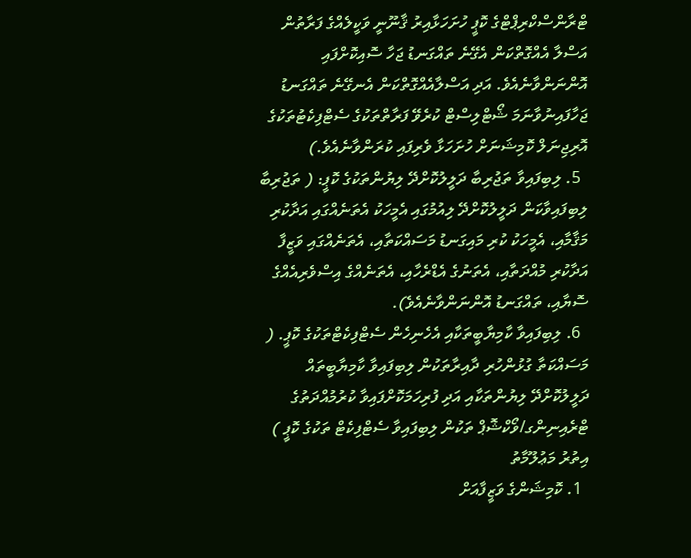ޓްރާންސްކްރިޕްޓްގެ ކޮޕީ ހުށަހަޅާއިރު ޤާނޫނީ ވަކީލެއްގެ ފަރާތުން އަސްލާ އެއްގޮތްކަން އެގޭނެ ތައްގަނޑު ޖަހާ ސޮއިކޮށްފައި އޮންނަންވާނެއެވެ. އަދި އަސްލާއެއްގޮތްކަން އެނގޭނެ ތައްގަނޑު ޖަހާފައިނުވާނަމަ ޝޯޓްލިސްޓް ކުރެވޭ ފަރާތްތަކުގެ ސެޓްފިކެޓުތަކުގެ އޮރިޖިނަލް ކޮމިޝަނަށް ހުށަހަޅާ ވެރިފައި ކުރަންވާނެއެވެ.)
  5. ލިބިފައިވާ ތަޖުރިބާ ދަލީލުކޮށްދޭ ލިޔުންތަކުގެ ކޮޕީ: ( ތަޖުރިބާ ލިބިފައިވާކަން ދަލީލުކޮށްދޭ ލިއުމުގައި އެމީހަކު އެތަނެއްގައި އަދާކުރި މަޤާމާއި، އެމީހަކު ކުރި މައިގަނޑު މަސައްކަތާއި، އެތަނެއްގައި ވަޒީފާ އަދާކުރި މުއްދަތާއި، އެތަނުގެ އެޑްރެހާއި، އެތަނެއްގެ އިސްވެރިއެއްގެ ސޮޔާއި، ތައްގަނޑު އޮންނަންވާނެއެވެ).
  6. ލިބިފައިވާ ކާމިޔާބީތަކާއި އެހެނިހެން ސެޓްފިކެޓްތަކުގެ ކޮޕީ. ( މަސައްކަތާ ގުޅުންހުރި ދާއިރާތަކުން ލިބިފައިވާ ކާމިޔާބީތައް ދަލީލުކޮށްދޭ ލިޔުންތަކާއި އަދި ފުރިހަމަކޮށްފައިވާ ކުރުމުއްދަތުގެ ޓްރެއިނިންގ/ވޯކްޝޮޕް ތަކުން ލިބިފައިވާ ސެޓްފިކެޓް ތަކުގެ ކޮޕީ )
އިތުރު މަޢުލޫމާތު
  1. ކޮމިޝަންގެ ވަޒީފާއަށް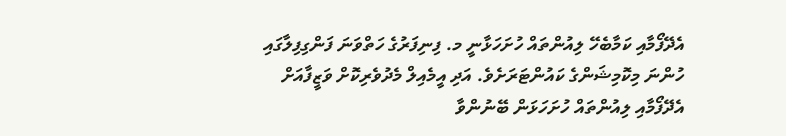އެދޭފޯމާއި ކަމާބެހޭ ލިއުންތައް ހުށަހަޅާނީ މ. ފިނިފަރުގެ ހަތްވަނަ ފަންގިފިލާގައި ހުންނަ މިކޮމިޝަންގެ ކައުންޓަރަށެވެ. އަދި އީމެއިލް މެދުވެރިކޮށް ވަޒީފާއަށް އެދޭފޯމާއި ލިއުންތައް ހުށަހަޅަން ބޭނުންވާ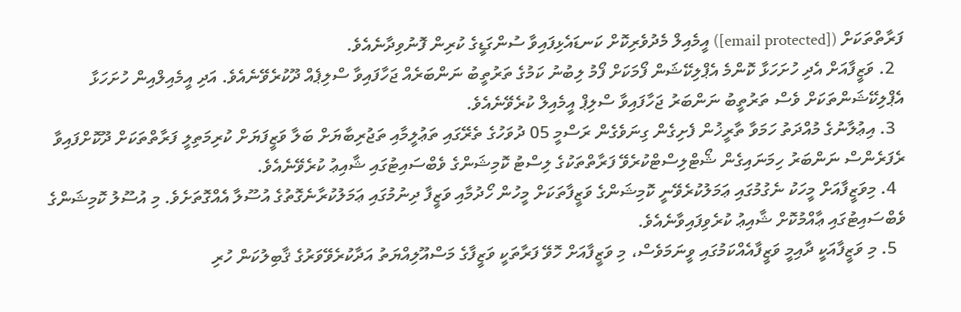ފަރާތްތަކަށް ([email protected]) އީމެއިލް މެދުވެރިކޮށް ކަނޑައެޅިފައިވާ ސުންގަޑީގެ ކުރިން ފޮނުވިދާނެއެވެ.
  2. ވަޒީފާއަށް އެދި ހުށަހަޅާ ކޮންމެ އެޕްލިކޭޝަން ފޯމަކަށް ފޯމު ލިބުނު ކަމުގެ ތަރުތީބު ނަންބަރެއް ޖަހާފައިވާ ސްލިޕެއް ދޫކުރެވޭނެއެވެ. އަދި އީމެއިލްއިން ހުށަހަޅާ އެޕްލިކޭޝަންތަކަށް ވެސް ތަރުތީބު ނަންބަރު ޖަހާފައިވާ ސްލިޕް އީމެއިލް ކުރެވޭނެއެވެ.
  3. އިޢުލާނުގެ މުއްދަތު ހަމަވާ ތާރީޚުން ފެށިގެން ގިނަވެގެން ރަސްމީ 05 ދުވަހުގެ ތެރޭގައި ތަޢުލީމާއި ތަޖުރިބާޔަށް ބަލާ ވަޒީފަޔަށް ކުރިމަތިލީ ފަރާތްތަކަށް ދޫކޮށްފައިވާ ރެފަރެންސް ނަންބަރު ހިމަނައިގެން ޝޯޓްލިސްޓްކުރެވޭ ފަރާތްތަކުގެ ލިސްޓު ކޮމިޝަންގެ ވެބްސައިޓުގައި ޝާއިޢު ކުރެވޭނެއެވެ.
  4. މިވަޒީފާއަށް މީހަކު ނެގުމުގައި ޢަމަލުކުރެވޭނީ ކޮމިޝަންގެ ވަޒީފާތަކަށް މީހުން ހޯދުމާއި ވަޒީފާ ދިނުމުގައި ޢަމަލުކުރާނެގޮތުގެ އުސޫލާ އެއްގޮތަށެވެ. މި އުސޫލު ކޮމިޝަންގެ ވެބްސައިޓުގައި ޢާއްމުކޮށް ޝާއިޢު ކުރެވިފައިވާނެއެވެ.
  5. މި ވަޒީފާއަކީ ދާއިމީ ވަޒީފާއެއްކަމުގައި ވީނަމަވެސް، މި ވަޒީފާއަށް ހޮވޭ ފަރާތަކީ ވަޒީފާގެ މަސްއޫލިއްޔަތު އަދާކުރެވޭވަރުގެ ޤާބިލުކަން ހުރި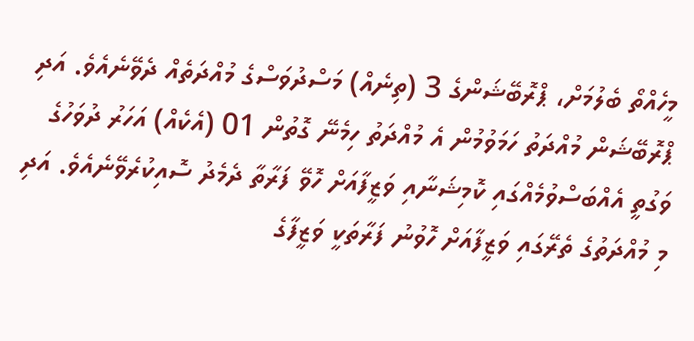މީހެއްތޯ ބެލުމަށް، ޕްރޮބޭޝަންގެ 3 (ތިނެއް) މަސްދުވަސްގެ މުއްދަތެއް ދެވޭނެއެވެ. އަދި ޕްރޮބޭޝަން މުއްދަތު ހަމަވުމުން އެ މުއްދަތު ހިމެނޭ ގޮތުން 01 (އެކެއް) އަހަރު ދުވަހުގެ ވަގުތީ އެއްބަސްވުމެއްގައި ކޮމިޝަނާއި ވަޒީފާއަށް ހޮވޭ ފަރާތާ ދެމެދު ސޮއިކުރެވޭނެއެވެ. އަދި މި މުއްދަތުގެ ތެރޭގައި ވަޒީފާއަށް ހޮވުނު ފަރާތަކީ ވަޒީފާގެ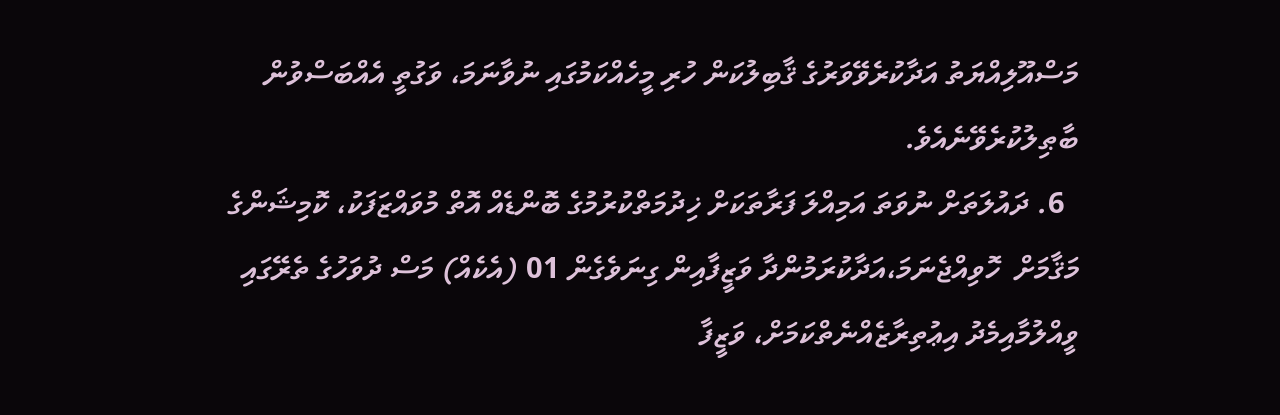މަސްއޫލިއްޔަތު އަދާކުރެވޭވަރުގެ ޤާބިލުކަން ހުރި މީހެއްކަމުގައި ނުވާނަމަ، ވަގުތީ އެއްބަސްވުން ބާޠިލުކުރެވޭނެއެވެ.
  6. ދައުލަތަށް ނުވަތަ އަމިއްލަ ފަރާތަކަށް ޚިދުމަތްކުރުމުގެ ބޮންޑެއް އޮތް މުވައްޒަފަކު، ކޮމިޝަންގެ މަޤާމަށް  ހޮވިއްޖެނަމަ،އަދާކުރަމުންދާ ވަޒީފާއިން ގިނަވެގެން 01 (އެކެއް) މަސް ދުވަހުގެ ތެރޭގައި ވީއްލުމާއިމެދު އިޢުތިރާޒެއްނެތްކަމަށް، ވަޒީފާ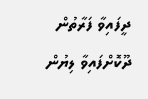ދީފައިވާ ފަރާތުން ދޫކޮށްފައިވާ ލިޔުން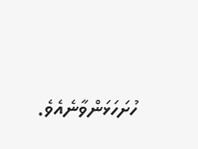ހުށަހަޅަންވާނެއެވެ.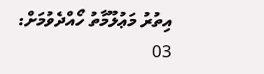އިތުރު މަޢުލޫމާތު ހޯއްދެވުމަށް:
03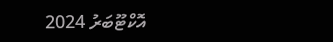އޮކްޓޫބަރު 2024